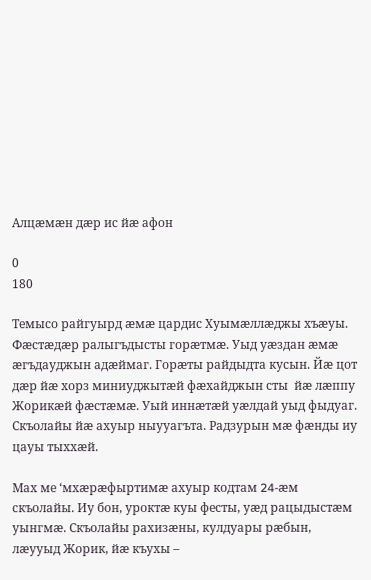Алцæмæн дæр ис йæ афон

0
180

Темысо райгуырд æмæ цардис Хуымæллæджы хъæуы. Фæстæдæр ралыгъдысты горæтмæ. Уыд уæздан æмæ æгъдауджын адæймаг. Горæты райдыдта кусын. Йæ цот дæр йæ хорз миниуджытæй фæхайджын сты  йæ лæппу Жорикæй фæстæмæ. Уый иннæтæй уæлдай уыд фыдуаг. Скъолайы йæ ахуыр ныууагъта. Радзурын мæ фæнды иу цауы тыххæй.

Мах ме ‘мхæрæфыртимæ ахуыр кодтам 24-æм скъолайы. Иу бон, уроктæ куы фесты, уæд рацыдыстæм уынгмæ. Скъолайы рахизæны, кулдуары рæбын, лæууыд Жорик, йæ къухы –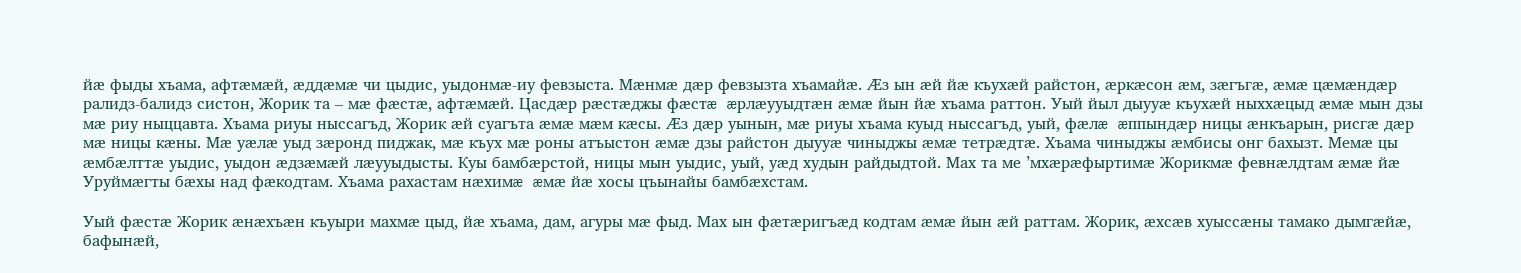йæ фыды хъама, афтæмæй, æддæмæ чи цыдис, уыдонмæ-иу февзыста. Мæнмæ дæр февзызта хъамайæ. Æз ын æй йæ къухæй райстон, æркæсон æм, зæгъгæ, æмæ цæмæндæр ралидз-балидз систон, Жорик та – мæ фæстæ, афтæмæй. Цасдæр рæстæджы фæстæ æрлæууыдтæн æмæ йын йæ хъама раттон. Уый йыл дыууæ къухæй ныххæцыд æмæ мын дзы мæ риу ныццавта. Хъама риуы ныссагъд, Жорик æй суагъта æмæ мæм кæсы. Æз дæр уынын, мæ риуы хъама куыд ныссагъд, уый, фæлæ æппындæр ницы æнкъарын, рисгæ дæр мæ ницы кæны. Мæ уæлæ уыд зæронд пиджак, мæ къух мæ роны атъыстон æмæ дзы райстон дыууæ чиныджы æмæ тетрæдтæ. Хъама чиныджы æмбисы онг бахызт. Мемæ цы æмбæлттæ уыдис, уыдон æдзæмæй лæууыдысты. Куы бамбæрстой, ницы мын уыдис, уый, уæд худын райдыдтой. Мах та ме ’мхæрæфыртимæ Жорикмæ февнæлдтам æмæ йæ Уруймæгты бæхы над фæкодтам. Хъама рахастам нæхимæ æмæ йæ хосы цъынайы бамбæхстам.

Уый фæстæ Жорик æнæхъæн къуыри махмæ цыд, йæ хъама, дам, агуры мæ фыд. Мах ын фæтæригъæд кодтам æмæ йын æй раттам. Жорик, æхсæв хуыссæны тамако дымгæйæ, бафынæй,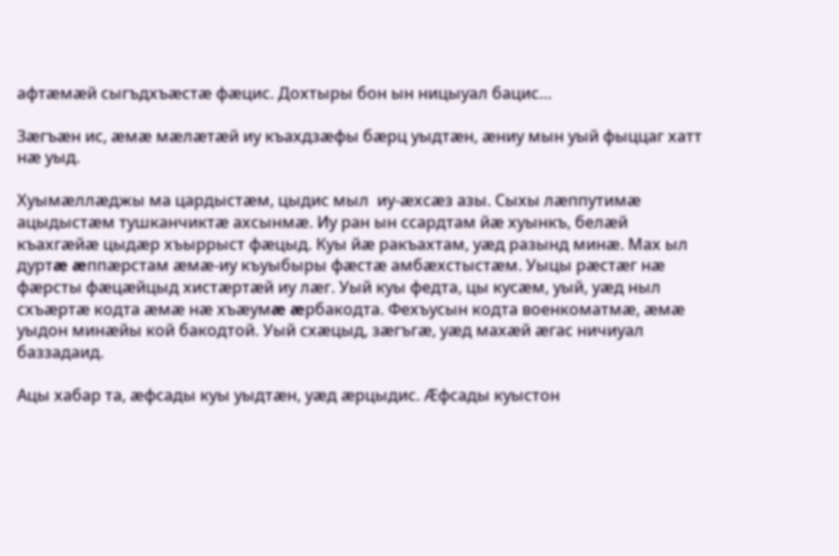афтæмæй сыгъдхъæстæ фæцис. Дохтыры бон ын ницыуал бацис…

Зæгъæн ис, æмæ мæлæтæй иу къахдзæфы бæрц уыдтæн, æниу мын уый фыццаг хатт нæ уыд.

Хуымæллæджы ма цардыстæм, цыдис мыл  иу-æхсæз азы. Сыхы лæппутимæ ацыдыстæм тушканчиктæ ахсынмæ. Иу ран ын ссардтам йæ хуынкъ, белæй къахгæйæ цыдæр хъыррыст фæцыд. Куы йæ ракъахтам, уæд разынд минæ. Мах ыл дуртæ æппæрстам æмæ-иу къуыбыры фæстæ амбæхстыстæм. Уыцы рæстæг нæ фæрсты фæцæйцыд хистæртæй иу лæг. Уый куы федта, цы кусæм, уый, уæд ныл схъæртæ кодта æмæ нæ хъæумæ æрбакодта. Фехъусын кодта военкоматмæ, æмæ уыдон минæйы кой бакодтой. Уый схæцыд, зæгъгæ, уæд махæй æгас ничиуал баззадаид.

Ацы хабар та, æфсады куы уыдтæн, уæд æрцыдис. Æфсады куыстон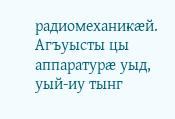радиомеханикæй. Агъуысты цы аппаратурæ уыд, уый-иу тынг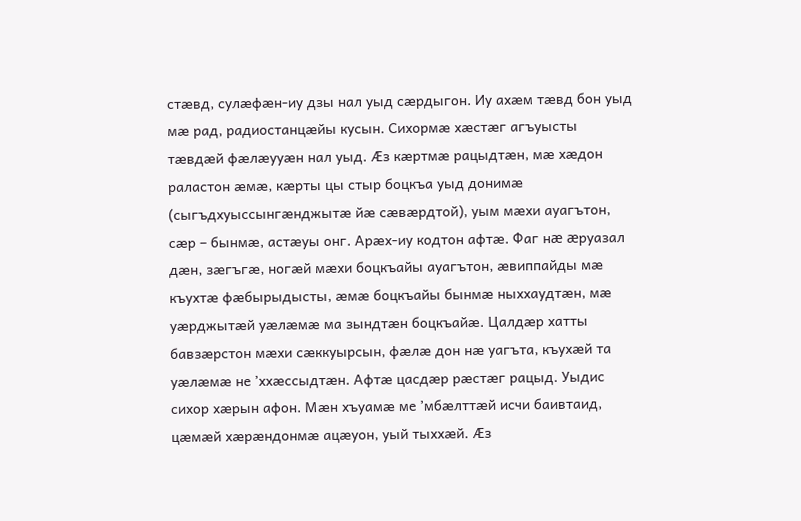стæвд, сулæфæн-иу дзы нал уыд сæрдыгон. Иу ахæм тæвд бон уыд мæ рад, радиостанцæйы кусын. Сихормæ хæстæг агъуысты тæвдæй фæлæууæн нал уыд. Æз кæртмæ рацыдтæн, мæ хæдон раластон æмæ, кæрты цы стыр боцкъа уыд донимæ (сыгъдхуыссынгæнджытæ йæ сæвæрдтой), уым мæхи ауагътон, сæр – бынмæ, астæуы онг. Арæх-иу кодтон афтæ. Фаг нæ æруазал дæн, зæгъгæ, ногæй мæхи боцкъайы ауагътон, æвиппайды мæ къухтæ фæбырыдысты, æмæ боцкъайы бынмæ ныххаудтæн, мæ уæрджытæй уæлæмæ ма зындтæн боцкъайæ. Цалдæр хатты бавзæрстон мæхи сæккуырсын, фæлæ дон нæ уагъта, къухæй та уæлæмæ не ’ххæссыдтæн. Афтæ цасдæр рæстæг рацыд. Уыдис сихор хæрын афон. Мæн хъуамæ ме ’мбæлттæй исчи баивтаид, цæмæй хæрæндонмæ ацæуон, уый тыххæй. Æз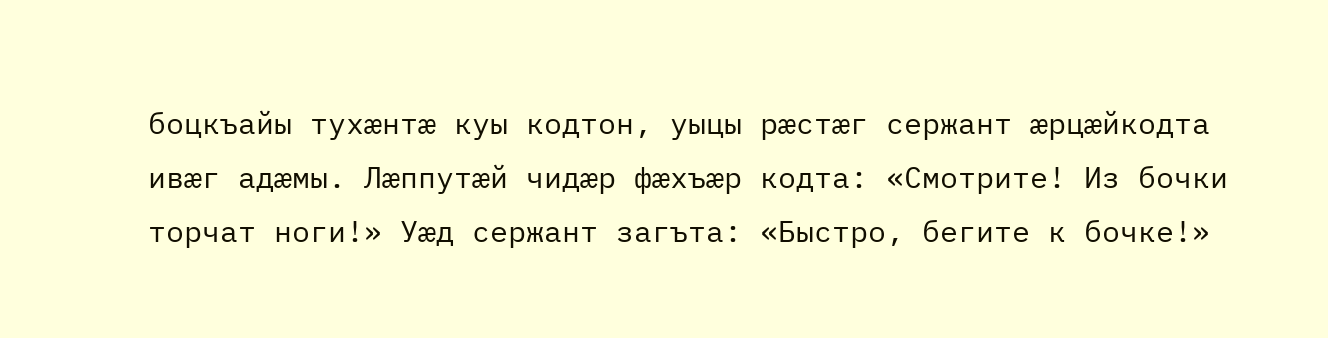боцкъайы тухæнтæ куы кодтон, уыцы рæстæг сержант æрцæйкодта ивæг адæмы. Лæппутæй чидæр фæхъæр кодта: «Смотрите! Из бочки торчат ноги!» Уæд сержант загъта: «Быстро, бегите к бочке!»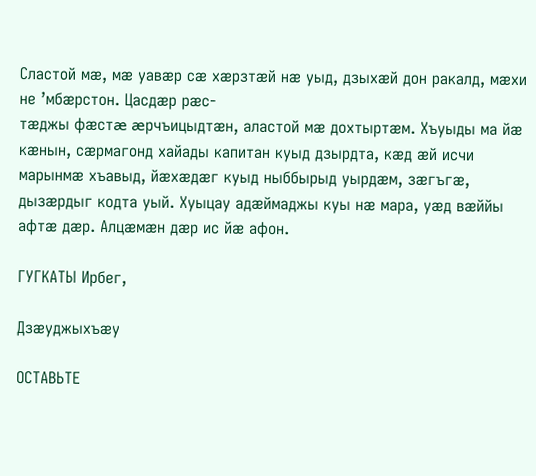Сластой мæ, мæ уавæр сæ хæрзтæй нæ уыд, дзыхæй дон ракалд, мæхи не ’мбæрстон. Цасдæр рæс-
тæджы фæстæ æрчъицыдтæн, аластой мæ дохтыртæм. Хъуыды ма йæ кæнын, сæрмагонд хайады капитан куыд дзырдта, кæд æй исчи марынмæ хъавыд, йæхæдæг куыд ныббырыд уырдæм, зæгъгæ, дызæрдыг кодта уый. Хуыцау адæймаджы куы нæ мара, уæд вæййы афтæ дæр. Алцæмæн дæр ис йæ афон.

ГУГКАТЫ Ирбег,

Дзæуджыхъæу

ОСТАВЬТЕ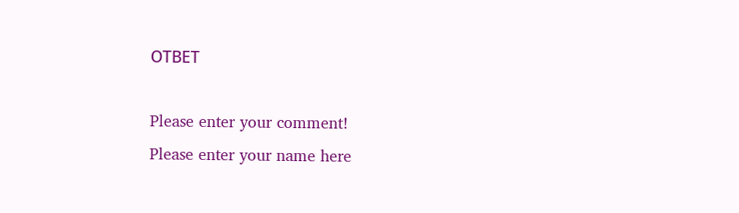ОТВЕТ

Please enter your comment!
Please enter your name here